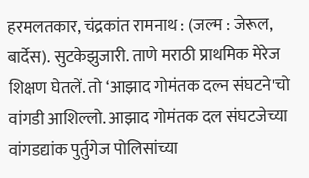हरमलतकार, चंद्रकांत रामनाथ : (जल्म : जेरूल, बार्देस). सुटकेझुजारी. ताणे मराठी प्राथमिक मेरेज शिक्षण घेतलें. तो ‘आझाद गोमंतक दल्न संघटने'चो वांगडी आशिल्लो. आझाद गोमंतक दल संघटजेच्या वांगडद्यांक पुर्तुगेज पोलिसांच्या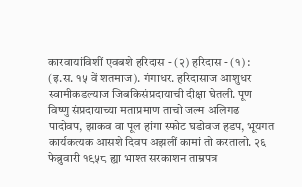कारवायांविशीं एवबशे हरिदास - (२) हरिदास - (१) : (इ.स. १५ वें शतमाज). गंगाधर. हरिदासाज आशुधर स्वामीकडल्याज जिबकिसंप्रदायाची दीक्षा घेतली. पूण विष्णु संप्रदायाच्या मताप्रमाण ताचो जल्म अलिगढ पादोवप, झाकव वा पूल हांगा स्फोट घडोवज हडप, भूयगत कार्यकत्यक आसशे दिवप अझलीं कामां तो करतालो. २६ फेब्रुवारी १९५८ ह्या भाश्त सरकाशन ताम्रपत्र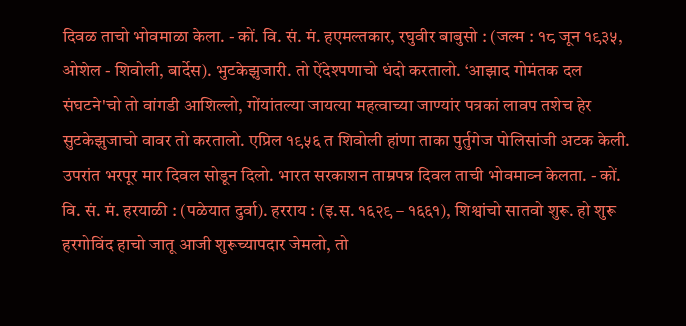दिवळ ताचो भोवमाळा केला. - कों. वि. सं. मं. हएमल्तकार, रघुवीर बाबुसो : (जल्म : १८ जून १९३५, ओशेल - शिवोली, बार्देस). भुटकेझुजारी. तो ऐंदेश्पणाचो धंदो करतालो. ‘आझाद गोमंतक दल संघटने'चो तो वांगडी आशिल्लो, गोंयांतल्या जायत्या महत्वाच्या जाण्यांर पत्रकां लावप तशेच हेर सुटकेझुजाचो वावर तो करतालो. एप्रिल १९५६ त शिवोली हांणा ताका पुर्तुगेज पोलिसांजी अटक केली. उपरांत भरपूर मार दिवल सोडून दिलो. भारत सरकाशन ताम्रपन्न दिवल ताची भोवमाव्न केलता. - कों. वि. सं. मं. हरयाळी : (पळेयात दुर्वा). हरराय : (इ.स. १६२९ – १६६१), शिश्वांचो सातवो शुरू. हो शुरू हरगोविंद हाचो जातू आजी शुरूच्यापदार जेमलो, तो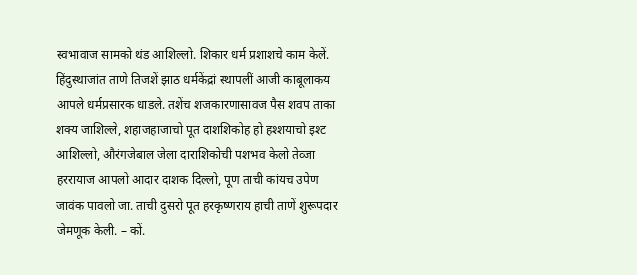स्वभावाज सामको थंड आशिल्लो. शिकार धर्म प्रशाशचे काम केलें. हिंदुस्थाजांत ताणे तिजशें झाठ धर्मकेंद्रां स्थापलीं आजी काबूलाकय आपले धर्मप्रसारक धाडले. तशेंच शजकारणासावज पैस शवप ताका शक्य जाशिल्ले, शहाजहाजाचो पूत दाशशिकोह हो हश्शयाचो इश्ट आशिल्लो, औरंगजेबाल जेला दाराशिकोची पशभव केलो तेव्जा हररायाज आपलो आदार दाशक दिल्लो, पूण ताची कांयच उपेण जावंक पावलो जा. ताची दुसरो पूत हरकृष्णराय हाची ताणें शुरूपदार जेमणूक केली. – कों.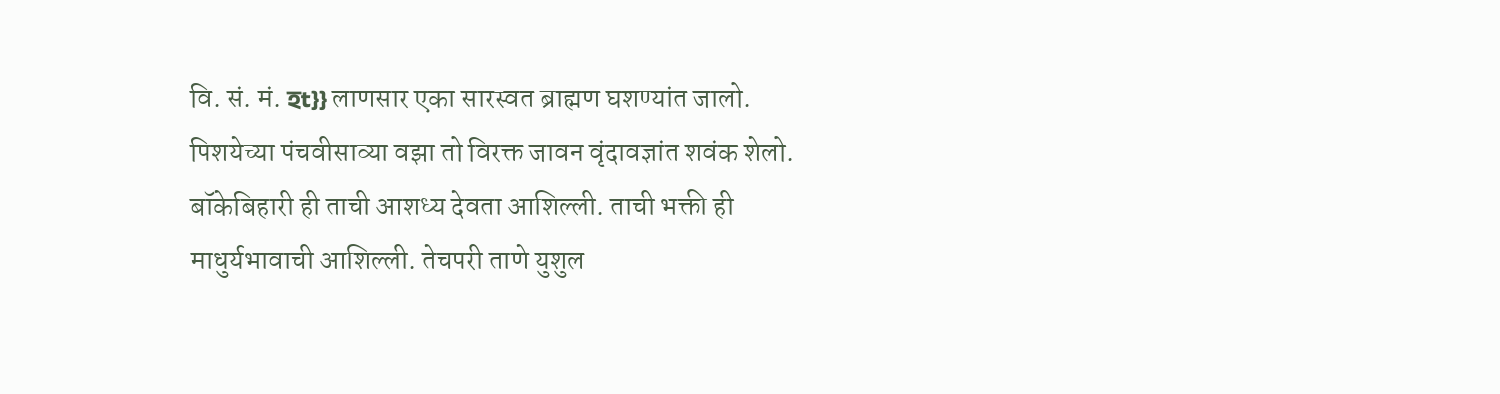वि. सं. मं. হt}} लाणसार एका सारस्वत ब्राह्मण घशण्यांत जालो. पिशयेच्या पंचवीसाव्या वझा तो विरक्त जावन वृंदावज्ञांत शवंक शेलो. बॉकेबिहारी ही ताची आशध्य देवता आशिल्ली. ताची भक्ती ही माधुर्यभावाची आशिल्ली. तेचपरी ताणे युशुल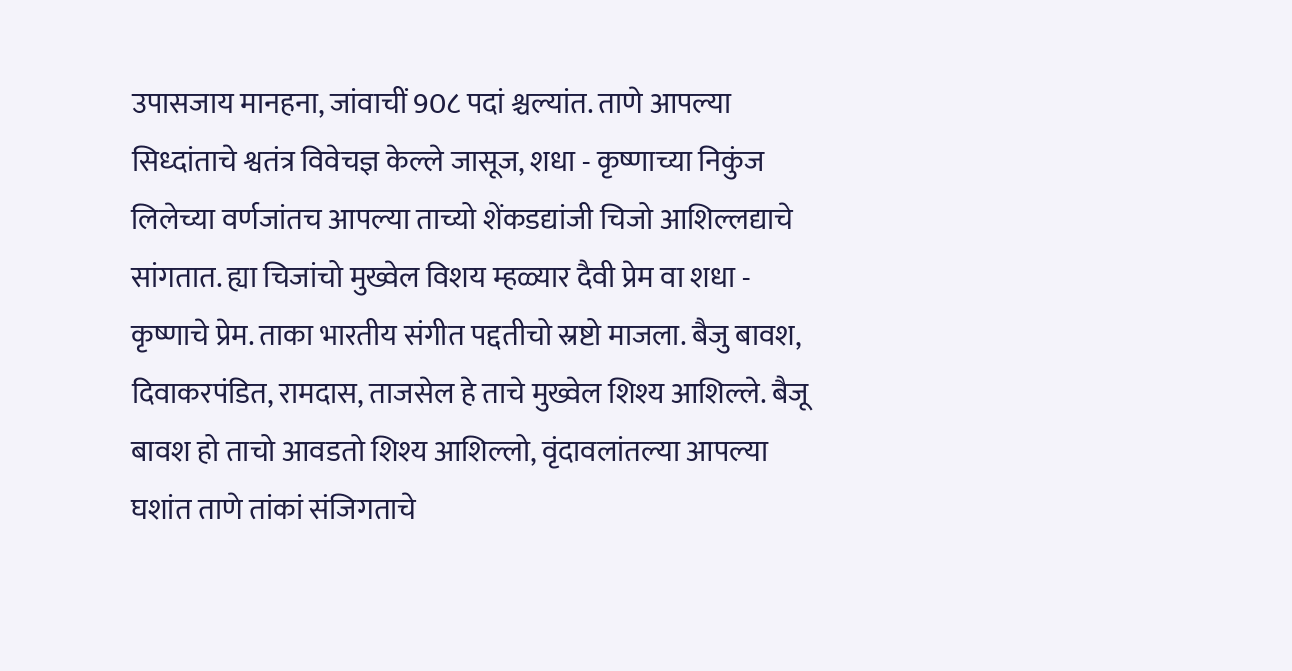उपासजाय मानहना, जांवाचीं 90८ पदां श्चल्यांत. ताणे आपल्या सिध्दांताचे श्वतंत्र विवेचज्ञ केल्ले जासूज, शधा - कृष्णाच्या निकुंज लिलेच्या वर्णजांतच आपल्या ताच्यो शेंकडद्यांजी चिजो आशिल्लद्याचे सांगतात. ह्या चिजांचो मुख्वेल विशय म्हळ्यार दैवी प्रेम वा शधा - कृष्णाचे प्रेम. ताका भारतीय संगीत पद्दतीचो स्रष्टो माजला. बैजु बावश, दिवाकरपंडित, रामदास, ताजसेल हे ताचे मुख्वेल शिश्य आशिल्ले. बैजू बावश हो ताचो आवडतो शिश्य आशिल्लो, वृंदावलांतल्या आपल्या घशांत ताणे तांकां संजिगताचे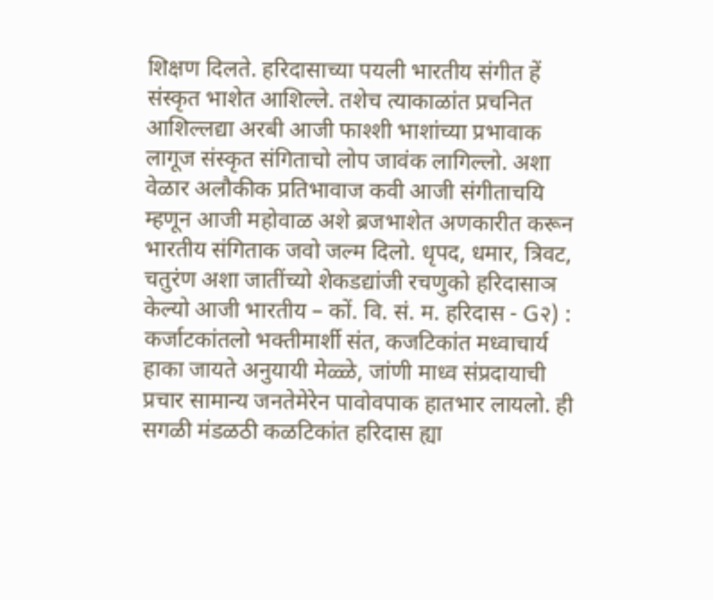शिक्षण दिलते. हरिदासाच्या पयली भारतीय संगीत हें संस्कृत भाशेत आशिल्ले. तशेच त्याकाळांत प्रचनित आशिल्लद्या अरबी आजी फाश्शी भाशांच्या प्रभावाक लागूज संस्कृत संगिताचो लोप जावंक लागिल्लो. अशा वेळार अलौकीक प्रतिभावाज कवी आजी संगीताचयि म्हणून आजी महोवाळ अशे ब्रजभाशेत अणकारीत करून भारतीय संगिताक जवो जल्म दिलो. धृपद, धमार, त्रिवट, चतुरंण अशा जातींच्यो शेकडद्यांजी रचणुको हरिदासाञ केल्यो आजी भारतीय – कों. वि. सं. म. हरिदास - G२) : कर्जाटकांतलो भक्तीमार्शी संत, कजटिकांत मध्वाचार्य हाका जायते अनुयायी मेळ्ळे, जांणी माध्व संप्रदायाची प्रचार सामान्य जनतेमेरेन पावोवपाक हातभार लायलो. ही सगळी मंडळठी कळटिकांत हरिदास ह्या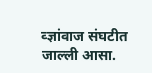व्ज्ञांवाज संघटीत जाल्ली आसा.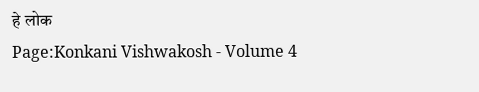हे लोक
Page:Konkani Vishwakosh - Volume 4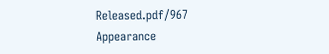Released.pdf/967
Appearance